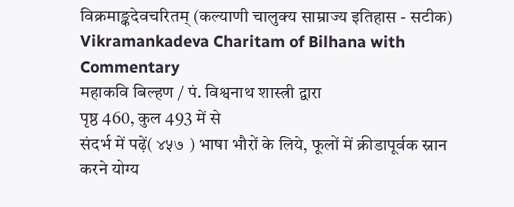विक्रमाङ्कदेवचरितम् (कल्याणी चालुक्य साम्राज्य इतिहास - सटीक)
Vikramankadeva Charitam of Bilhana with Commentary
महाकवि बिल्हण / पं. विश्वनाथ शास्त्री द्वारा
पृष्ठ 460, कुल 493 में से
संदर्भ में पढ़ें( ४५७ ) भाषा भौरों के लिये, फूलों में क्रीडापूर्वक स्नान करने योग्य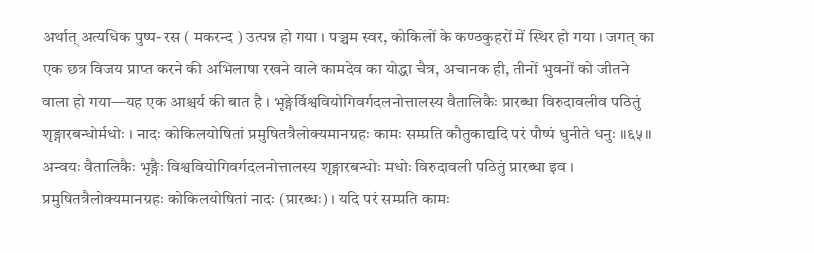अर्थात् अत्यधिक पुष्प- रस ( मकरन्द ) उत्पन्न हो गया । पञ्चम स्वर, कोकिलों के कण्ठकुहरों में स्थिर हो गया । जगत् का एक छत्र विजय प्राप्त करने की अभिलाषा रखने वाले कामदेव का योद्धा चैत्र, अचानक ही, तीनों भुवनों को जीतने वाला हो गया—यह एक आश्चर्य की बात है । भृङ्गेर्विश्ववियोगिवर्गदलनोत्तालस्य वैतालिकैः प्रारब्धा विरुदावलीव पठितुं शृङ्गारबन्धोर्मधोः । नादः कोकिलयोषितां प्रमुषितत्रैलोक्यमानग्रहः कामः सम्प्रति कौतुकाद्यदि परं पौष्पं धुनीते धनुः ॥६५॥ अन्वयः वैतालिकैः भृङ्गैः विश्ववियोगिवर्गदलनोत्तालस्य शृङ्गारबन्धोः मधोः विरुदावली पठितुं प्रारब्धा इव । प्रमुषितत्रैलोक्यमानग्रहः कोकिलयोषितां नादः (प्रारब्धः) । यदि परं सम्प्रति कामः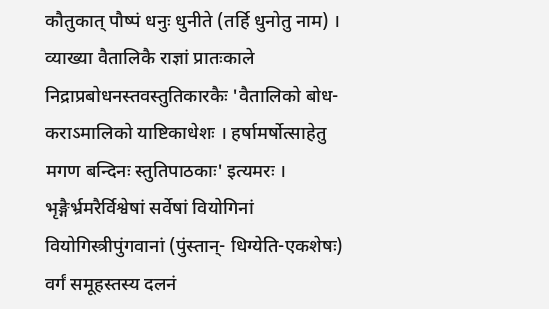कौतुकात् पौष्पं धनुः धुनीते (तर्हि धुनोतु नाम) । व्याख्या वैतालिकै राज्ञां प्रातःकाले निद्राप्रबोधनस्तवस्तुतिकारकैः 'वैतालिको बोध- कराऽमालिको याष्टिकाधेशः । हर्षामर्षोत्साहेतु मगण बन्दिनः स्तुतिपाठकाः' इत्यमरः । भृङ्गैर्भ्रमरैर्विश्वेषां सर्वेषां वियोगिनां वियोगिस्त्रीपुंगवानां (पुंस्तान्- धिग्येति-एकशेषः) वर्गं समूहस्तस्य दलनं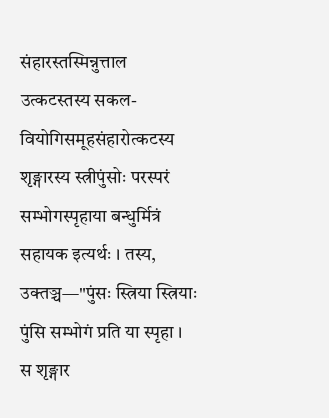संहारस्तस्मिन्नुत्ताल उत्कटस्तस्य सकल- वियोगिसमूहसंहारोत्कटस्य शृङ्गारस्य स्त्रीपुंसोः परस्परं सम्भोगस्पृहाया बन्धुर्मित्रं सहायक इत्यर्थः । तस्य, उक्तञ्च—"पुंसः स्त्रिया स्त्रियाः पुंसि सम्भोगं प्रति या स्पृहा । स शृङ्गार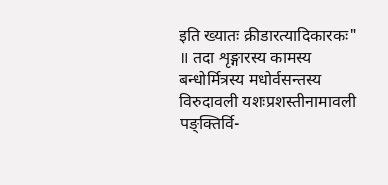इति ख्यातः क्रीडारत्यादिकारकः" ॥ तदा शृङ्गारस्य कामस्य बन्धोर्मित्रस्य मधोर्वसन्तस्य विरुदावली यशःप्रशस्तीनामावली पङ्क्तिर्वि-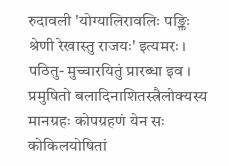रुदावली 'योग्यालिरावलिः पङ्क्तिः श्रेणी रेखास्तु राजयः' इत्यमरः । पठितु- मुच्चारयितुं प्रारब्धा इव । प्रमुषितो बलादिनाशितस्त्रैलोक्यस्य मानग्रहः कोपग्रहणं येन सः कोकिलयोषितां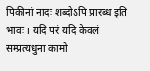पिकीनां नादः शब्दोऽपि प्रारब्ध इति भावः । यदि परं यदि केवलं सम्प्रत्यधुना कामो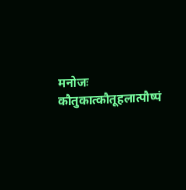मनोजः कौतुकात्कौतूहलात्पौष्पं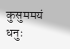कुसुममयं धनुः